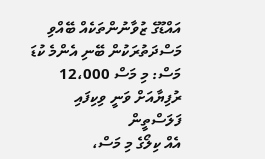އައްޑޫގެ ޒުވާނުންތަކެއް ބޭއްވި މަސްދަތުރަކުން ބޭނި އެންމެ ކުޑަ މަސް: މި މަސް 12،000 ރުފިޔާއަށް ވަނީ ވިކިފައި
ފަލަސްތީން
އެއް ކިލޯގެ މި މަސް،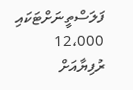ފަލަސްތީނަށްޓަކައި 12،000 ރުފިޔާއަށް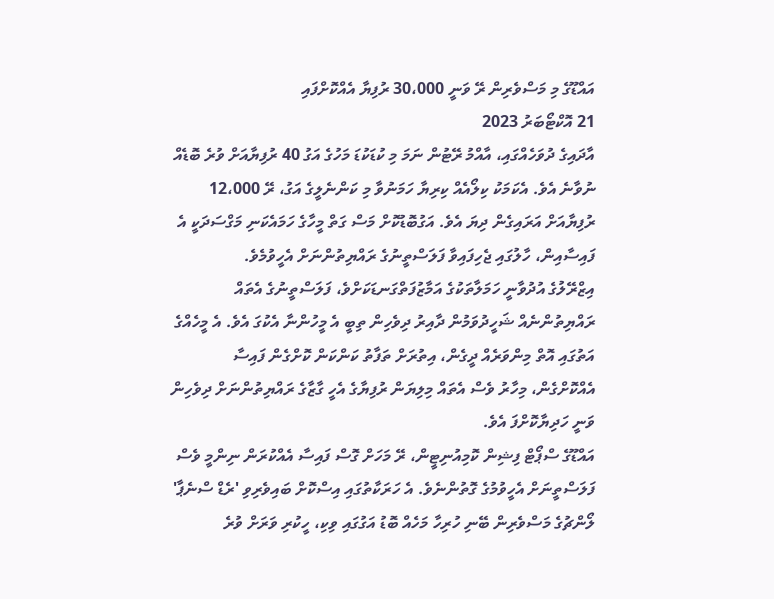އައްޑޫގެ މި މަސްވެރިން ރޭ ވަނީ 30،000 ރުފިޔާ އެއްކޮށްފައި
21 އޮކްޓޯބަރު 2023
އާދައިގެ ދުވަހެއްގައި، އާއްމު ރޭޓުން ނަމަ މި ކުޑަކުޑަ މަހުގެ އަގު 40 ރުފިޔާއަށް ވުރެ ބޮޑެއް ނުވާނެ އެވެ. އެކަމަކު ކިލޯއެއް ކިރިޔާ ހަމަނުވާ މި ކަންނެލީގެ އަގު، ރޭ 12،000 ރުފިޔާއަށް އަރައިގެން ދިޔަ އެވެ. އަގުބޮޑުކޮށް މަސް ގަތް މީހާގެ ހަމައެކަނި މަގްސަދަކީ އެ ފައިސާއިން، ހާލުގައި ޖެހިފައިވާ ފަލަސްތީނުގެ ރައްޔިތުންނަށް އެހީވުމެވެ.
އިޒްރޭލުގެ އުދުވާނީ ހަމަލާތަކުގެ އަމާޒުފަތްގަނޑަކަށްވެ، ފަލަސްތީނުގެ އެތައް ރައްޔިތުންނެއް ޝަހީދުވަމުން ދާއިރު ދިވެހިން ތިބީ އެ މީހުންނާ އެކުގަ އެވެ. އެ މީހެއްގެ އަތުގައި އޮތް މިންވަރެއް ދީގެން، އިތުރަށް ތަފާތު ކަންކަން ކޮށްގެން ފައިސާ އެއްކޮށްގެން، މިހާރު ވެސް އެތައް މިލިޔަން ރުފިޔާގެ އެހީ ގާޒާގެ ރައްޔިތުންނަށް ދިވެހިން ވަނީ ހަދިޔާކޮށްފަ އެވެ.
އައްޑޫގެ ސްޕޯޓް ފިޝިން ކޮމިއުނިޓީން، ރޭ މަހަށް ގޮސް ފައިސާ އެއްކުރަން ނިންމީ ވެސް ފަލަސްތީނަށް އެހީވުމުގެ ގޮތުންނެވެ. އެ ހަރަކާތުގައި އިސްކޮށް ބައިވެރިވި 'ރެޑް ސްނެޕާ' ލޯންޗުގެ މަސްވެރިން ބޭނި ހުރިހާ މަހެއް ބޮޑު އަގުގައި ވިކި، ހީކުރި ވަރަށް ވުރެ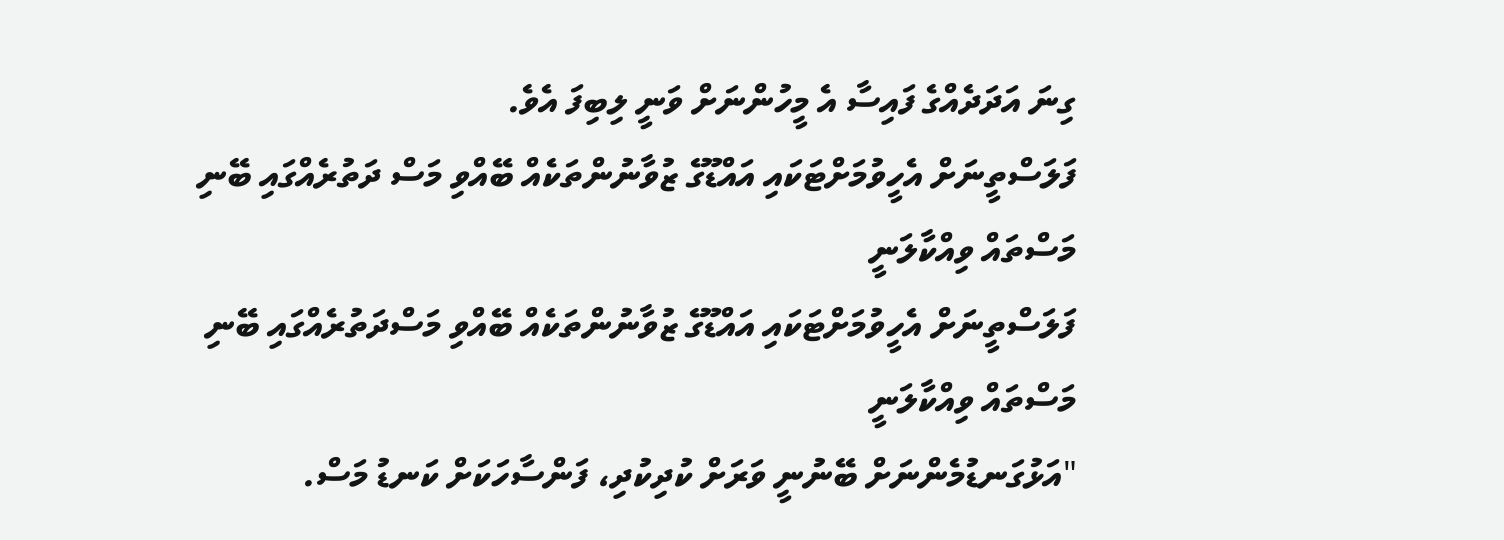ގިނަ އަދަދެއްގެ ފައިސާ އެ މީހުންނަށް ވަނީ ލިބިފަ އެވެ.
ފަލަސްތީނަށް އެހީވުމަށްޓަކައި އައްޑޫގެ ޒުވާނުންތަކެއް ބޭއްވި މަސް ދަތުރެއްގައި ބޭނި މަސްތައް ވިއްކާލަނީ
ފަލަސްތީނަށް އެހީވުމަށްޓަކައި އައްޑޫގެ ޒުވާނުންތަކެއް ބޭއްވި މަސްދަތުރެއްގައި ބޭނި މަސްތައް ވިއްކާލަނީ
"އަޅުގަނޑުމެންނަށް ބޭނުނީ ވަރަށް ކުދިކުދި، ފަންސާހަކަށް ކަނޑު މަސް.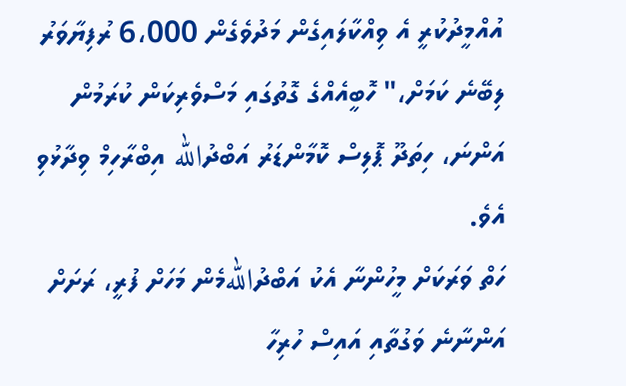އުއްމީދުކުރީ އެ ވިއްކާލައިގެން މަދުވެގެން 6،000 ރުފިޔާވަރު ލިބޭނެ ކަމަށް،" ހޮބީއެއްގެ ގޮތުގައި މަސްވެރިކަން ކުރަމުން އަންނަ، ހިތަދޫ ޕޮލިސް ކޮމާންޑަރު އަބްދުالله އިބްރާހިމް ވިދާޅުވި އެވެ.
ހަތް ވަރަކަށް މީހުންނާ އެކު އަބްދުاللهމެން މަހަށް ފުރީ، ރަށަށް އަންނާނެ ވަގުތާއި އައިސް ހުރިހާ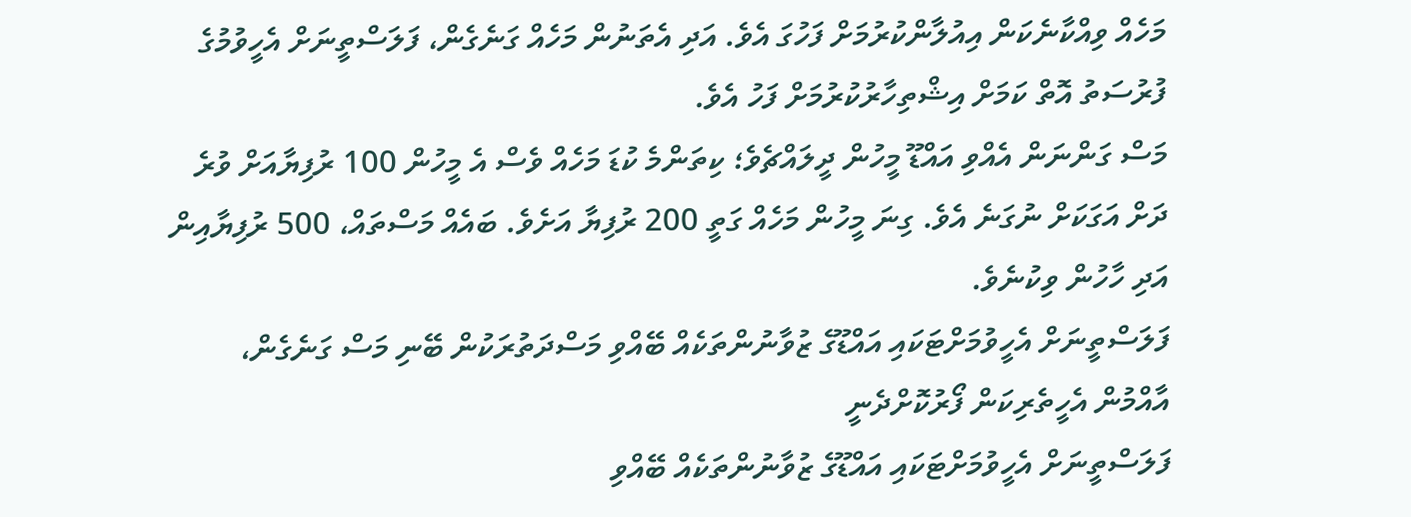މަހެއް ވިއްކާނެކަން އިއުލާންކުރުމަށް ފަހުގަ އެވެ. އަދި އެތަނުން މަހެއް ގަނެގެން، ފަލަސްތީނަށް އެހީވުމުގެ ފުރުސަތު އޮތް ކަމަށް އިޝްތިހާރުކުރުމަށް ފަހު އެވެ.
މަސް ގަންނަން އެއްވި އައްޑޫ މީހުން ދީލައްޗެވެ؛ ކިތަންމެ ކުޑަ މަހެއް ވެސް އެ މީހުން 100 ރުފިޔާއަށް ވުރެ ދަށް އަގަކަށް ނުގަނެ އެވެ. ގިނަ މީހުން މަހެއް ގަތީ 200 ރުފިޔާ އަށެވެ. ބައެއް މަސްތައް، 500 ރުފިޔާއިން އަދި ހާހުން ވިކުނެވެ.
ފަލަސްތީނަށް އެހީވުމަށްޓަކައި އައްޑޫގެ ޒުވާނުންތަކެއް ބޭއްވި މަސްދަތުރަކުން ބޭނި މަސް ގަނެގެން، އާއްމުން އެހީތެރިކަން ފޯރުކޮށްދެނީ
ފަލަސްތީނަށް އެހީވުމަށްޓަކައި އައްޑޫގެ ޒުވާނުންތަކެއް ބޭއްވި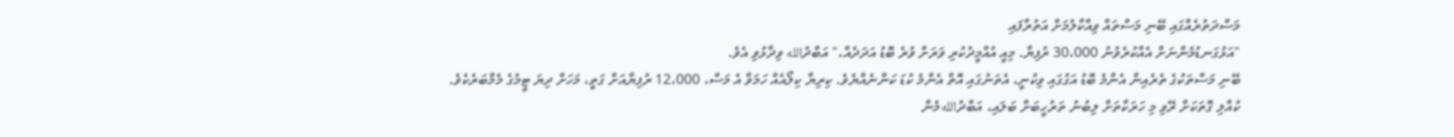މަސްދަތުރެއްގައި ބޭނި މަސްތައް ވިއްކާލުމަށް އަތުރާފައި
"އަޅުގަނޑުމެންނަށް އެއްކުރެވުނު 30،000 ރުފިޔާ. މިއީ އުއްމީދުކުރި ވަރަށް ވުރެ ބޮޑު އަދަދެއް،" އަބްދުالله ވިދާޅުވި އެވެ.
ބޭނި މަސްތަކުގެ ތެރެއިން އެންމެ ބޮޑު އަގުގައި ވިކުނީ، އެތަނުގައި އޮތް އެންމެ ކުޑަ ކަންނެއްޔެވެ. ކިރިޔާ ކިލޯއެއް ހަމަވާ އެ މަސް، 12،000 ރުފިޔާއަށް ގަތީ، މަހަށް ދިޔަ ޓީމުގެ މެމްބަރެކެވެ.
ކުއްލި ގޮތަކަށް ރޭވި މި ހަރަކާތަށް ލިބުނު ތަރުހީބަށް ބަލައި، އަބްދުاللهމެން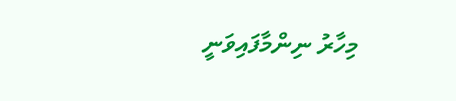މިހާރު ނިންމާފައިވަނީ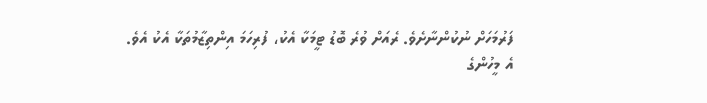ފަރުމަހަށް ނުކުންނާށެވެ. ރެއަށް ވުރެ ބޮޑު ޓީމަކާ އެކު، ފުރިހަމަ އިންތިޒާމުތަކާ އެކު އެވެ.
އެ މީހުންގެ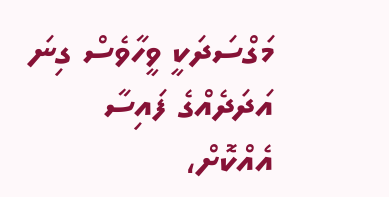މަގްސަދަކީ ވީހާވެސް ގިނަ އަދަދެއްގެ ފައިސާ އެއްކޮށް،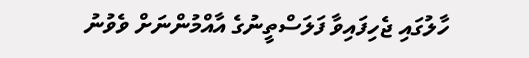ހާލުގައި ޖެހިފައިވާ ފަލަސްތީނުގެ އާއްމުންނަށް ވެވުނު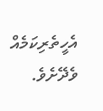އެހީތެރިކަމެއް ވެދޭށެވެ.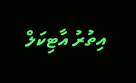އިތުރު އާޓިކަލް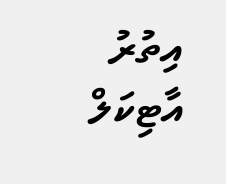އިތުރު އާޓިކަލް